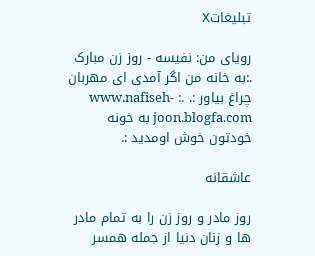تبليغاتX

رویای من: نفیسه - روز زن مبارک .:به خانه من اگر آمدی ای مهربان چراغ بیاور :. .: www.nafiseh-joon.blogfa.com به خونه خودتون خوش اومدید :.

عاشقانه

روز مادر و روز زن را به تمام مادر ها و زنان دنیا از جمله همسر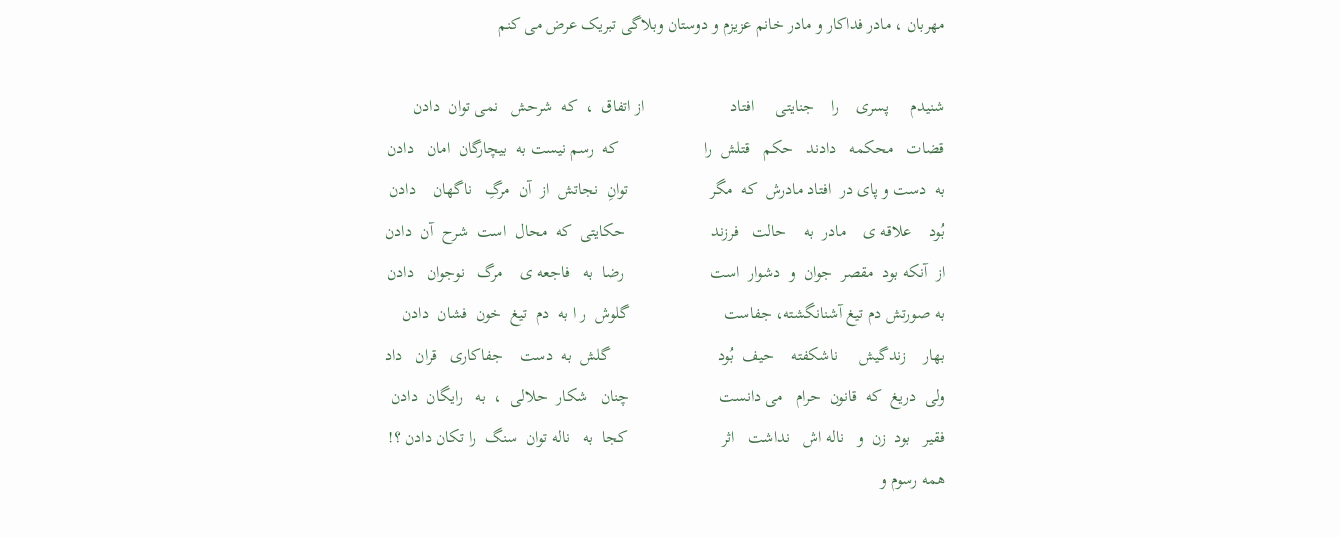مهربان ، مادر فداکار و مادر خانم عزیزم و دوستان وبلاگی تبریک عرض می کنم

شنيدم     پسری    را    جنايتی     افتاد                    از اتفاق  ،  كه  شرحش   نمی توان  دادن
قضات   محكمه   دادند   حكم   قتلش  را                    كه  رسم نيست به  بيچارگان  امان   دادن
به  دست و پای در  افتاد مادرش  كه  مگر                   توانِ  نجاتش  از  آن  مرگِ   ناگهان    دادن
بُود    علاقه ی    مادر  به    حالت   فرزند                    حكايتی  كه  محال  است  شرح  آن  دادن
از  آنكه بود  مقصر  جوان  و  دشوار  است                    رضا  به   فاجعه ی    مرگ   نوجوان   دادن
به صورتش دم تيغ آشنانگشته، جفاست                      گلوش  ر ا به  دم  تيغ  خون  فشان  دادن
بهار    زندگيش     ناشكفته    حيف  بُود                         گلش  به  دست    جفاكاری   قران   داد
ولی  دريغ  كه  قانون  حرام   می دانست                     چنان   شكار  حلالی‌  ،  به   رايگان  دادن
فقير   بود  زن  و   ناله اش   نداشت   اثر                      كجا  به   ناله توان  سنگ  را تكان دادن ؟!
همه رسوم و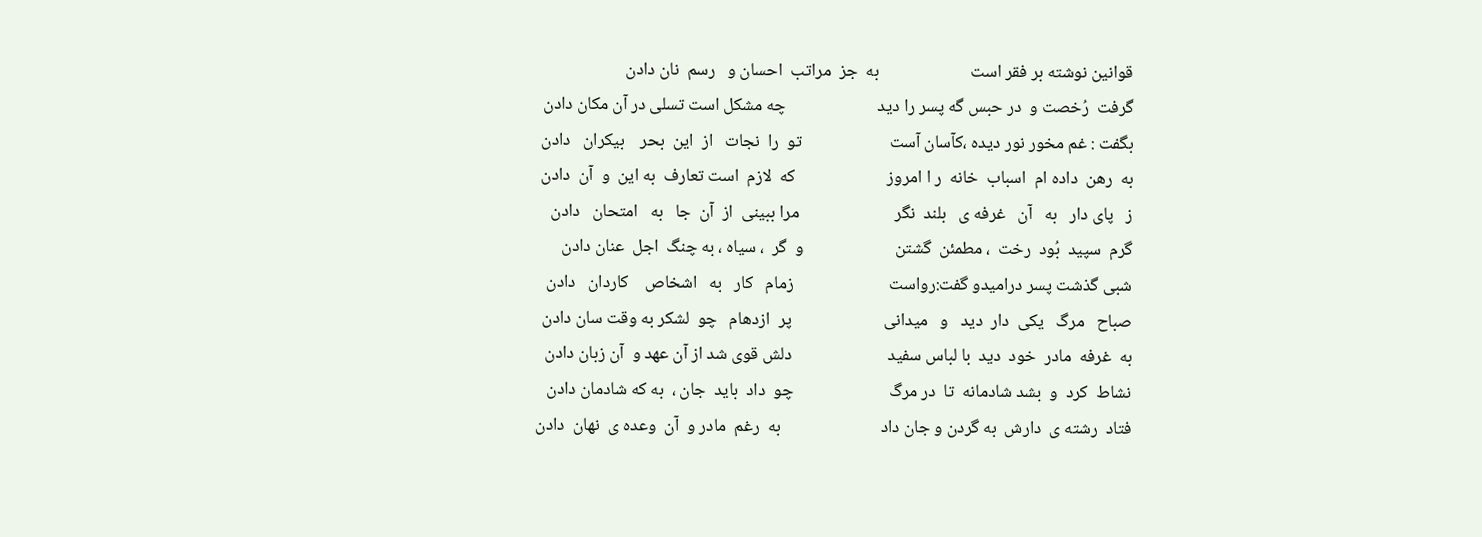قوانين نوشته بر فقر است                       به  جز  مراتب  احسان و   رسم  نان دادن
گرفت  رُخصت و  در حبس گه پسر را ديد                       چه مشكل است تسلی در آن مكان دادن
بگفت : غم مخور نور ديده ،كآسان آست                      تو  را  نجات   از  اين  بحر    بيكران   دادن
به  رهن  داده ام  اسباب  خانه  ر ا امروز                       كه  لازم  است تعارف  به اين  و  آن  دادن
ز   پای دار   به   آن   غرفه ی   بلند  نگر                        مرا ببينی  از  آن  جا   به   امتحان   دادن
گرم  سپيد  بُود  رخت  ، مطمئن  گشتن                       و  گر  ، سياه ، به چنگ  اجل  عنان دادن
شبی گذشت پسر دراميدو گفت:رواست                        زمام   كار   به   اشخاص    كاردان   دادن
صباح   مرگ   يكی  دار  ديد   و   ميدانی                       پر  ازدهام   چو  لشكر به وقت سان دادن
به  غرفه  مادر  خود  ديد  با لباس سفيد                        دلش قوی شد از آن عهد و  آن زبان دادن
نشاط  كرد  و  بشد شادمانه  تا  در مرگ                        چو  داد  بايد  جان ،  به كه شادمان دادن
فتاد  رشته ی  دارش  به گردن و جان داد                         به  رغم  مادر و  آن  وعده ی  نهان  دادن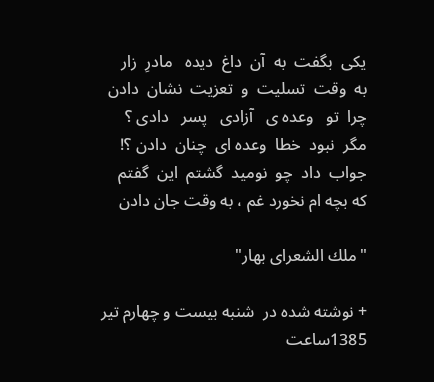يكی  بگفت  به  آن  داغ  ديده   مادرِ  زار                         به  وقت  تسليت  و  تعزيت  نشان  دادن
چرا  تو   وعده ی   آزادی   پسر   دادی ؟                         مگر  نبود  خطا  وعده ای  چنان  دادن ؟!
جواب  داد  چو  نوميد  گشتم  اين  گفتم                         كه بچه ام نخورد غم ، به وقت جان دادن

"ملك الشعرای بهار"

+ نوشته شده در  شنبه بیست و چهارم تیر 1385ساعت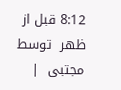8:12 قبل از ظهر  توسط مجتبی  |